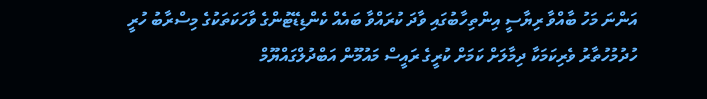އަންނަ މަހު ބާއްވާ ރިޔާސީ އިންތިހާބުގައި ވާދަ ކުރައްވާ ބައެއް ކެންޑިޑޭޓުންގެ ވާހަކަތަކުގެ މިސްރާބު ހުރީ ހުދުމުހުތާރު ވެރިކަމަކާ ދިމާލަށް ކަމަށް ކުރީގެ ރައީސް މައުމޫން އަބްދުލްގައްޔޫމް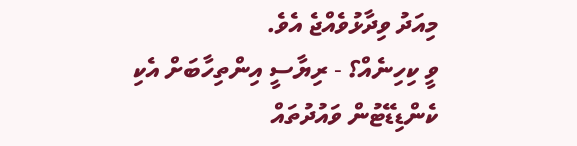މިއަދު ވިދާޅުވެއްޖެ އެވެ.
ވީ ކިހިނެއް؟ - ރިޔާސީ އިންތިހާބަށް އެކި ކެންޑިޑޭޓުން ވައުދުތައް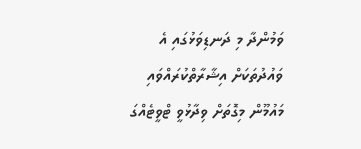ވަމުންދާ މި ދަނޑިވަޅުގައި އެ ވައުދުތަކަށް އިޝާރާތްކުރައްވައި މައުމޫން މިގޮތަށް ވިދާޅުވީ ޓްވީޓެއްގަ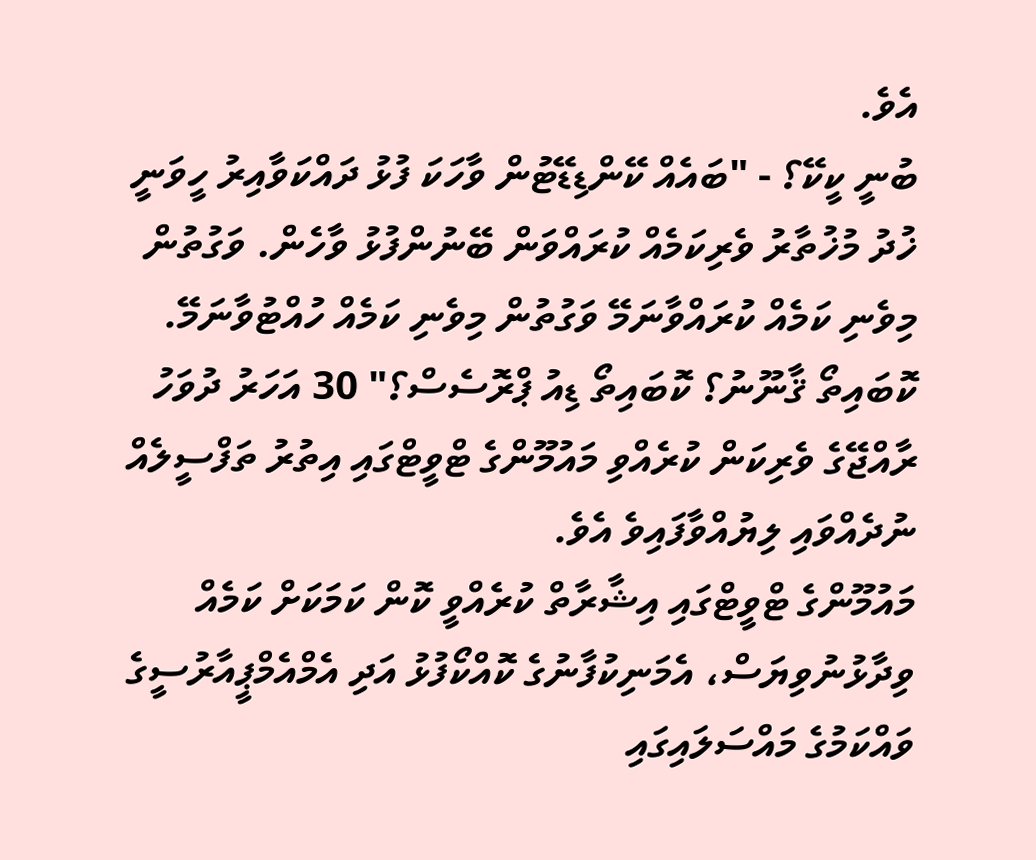އެވެ.
ބުނީ ކީކޭ؟ - "ބައެއް ކޭންޑިޑޭޓުން ވާހަކަ ފުޅު ދައްކަވާއިރު ހީވަނީ ޚުދު މުޚުތާރު ވެރިކަމެއް ކުރައްވަން ބޭނުންފުޅު ވާހެން. ވަގުތުން މިވެނި ކަމެއް ކުރައްވާނަމޭ ވަގުތުން މިވެނި ކަމެއް ހުއްޓުވާނަމޭ. ކޮބައިތޯ ޤާނޫނު؟ ކޮބައިތޯ ޑިއު ޕްރޮސެސް؟" 30 އަހަރު ދުވަހު ރާއްޖޭގެ ވެރިކަން ކުރެއްވި މައުމޫންގެ ޓްވީޓްގައި އިތުރު ތަފްސީލެއް ނުދެއްވައި ލިޔުއްވާފައިވެ އެވެ.
މައުމޫންގެ ޓްވީޓްގައި އިޝާރާތް ކުރެއްވީ ކޮން ކަމަކަށް ކަމެއް ވިދާޅުނުވިޔަސް، އެމަނިކުފާނުގެ ކޮއްކޯފުޅު އަދި އެމްއެމްޕީއާރުސީގެ ވައްކަމުގެ މައްސަލައިގައި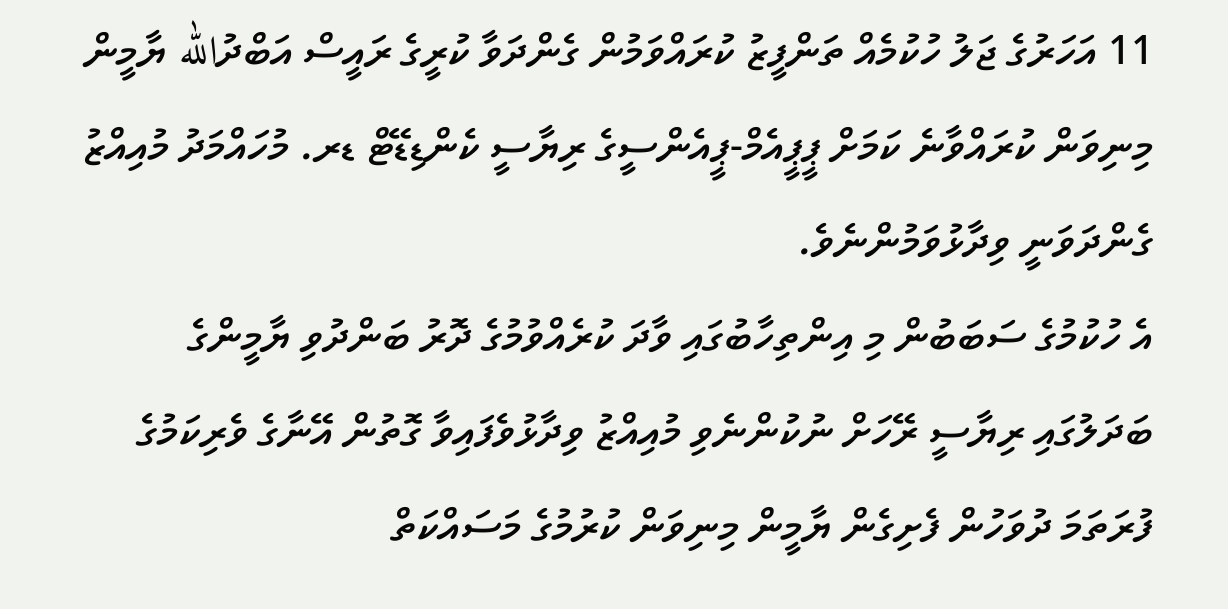11 އަހަރުގެ ޖަލު ހުކުމެއް ތަންފީޒު ކުރައްވަމުން ގެންދަވާ ކުރީގެ ރައީސް އަބްދުالله ޔާމީން މިނިވަން ކުރައްވާނެ ކަމަށް ޕީޕީއެމް-ޕީއެންސީގެ ރިޔާސީ ކެންޑިޑޭޓް ޑރ. މުހައްމަދު މުއިއްޒު ގެންދަވަނީ ވިދާޅުވަމުންނެވެ.
އެ ހުކުމުގެ ސަބަބުން މި އިންތިހާބުގައި ވާދަ ކުރެއްވުމުގެ ދޮރު ބަންދުވި ޔާމީންގެ ބަދަލުގައި ރިޔާސީ ރޭހަށް ނުކުންނެވި މުއިއްޒު ވިދާޅުވެފައިވާ ގޮތުން އޭނާގެ ވެރިކަމުގެ ފުރަތަމަ ދުވަހުން ފެށިގެން ޔާމީން މިނިވަން ކުރުމުގެ މަސައްކަތް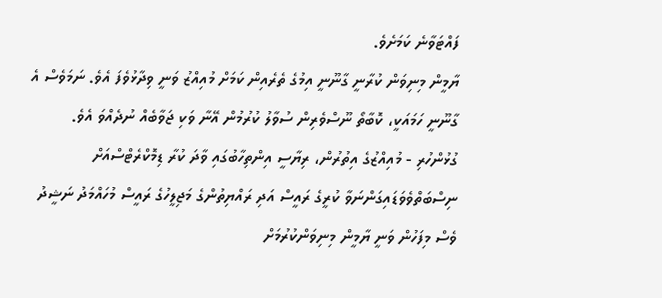ފައްޓަވާނެ ކަމަށެވެ.
ޔާމީން މިނިވަން ކުރާނީ ގާނޫނީ އިމުގެ ތެރެއިން ކަމަށް މުއިއްޒު ވަނީ ވިދާޅުވެފަ އެވެ. ނަމަވެސް އެ ގާނޫނީ ހަމައަކީ، ކޮބާތޯ ނޫސްވެރިން ސުވާލު ކުރުމުން އޭނާ ވަކި ޖަވާބެއް ނުދެއްވަ އެވެ.
ގުޅުންހުރި - މުއިއްޒުގެ އިތުރުން، ރިޔާސީ އިންތިހާބުގައި ވާދަ ކުރާ ޑިމޮކްރެޓްސްއަށް ނިސްބަތްވެވަޑައިގަންނަވާ ކުރީގެ ރައީސް އަދި ރައްޔިތުންގެ މަޖިލީހުގެ ރައީސް މުހައްމަދު ނަޝީދު ވެސް މިފަހުން ވަނީ ޔާމީން މިނިވަންކުރުމަށް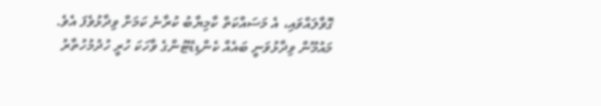ގޮވާލައްވައި، އެ މަސައްކަތް ކާމިޔާބު ކުރާނެ ކަމަށް ވިދާޅުވެފަ އެވެ.
މައުމޫން ވިދާޅުވަނީ ބައެއް ކެންޑިޑޭޓުންގެ ވާހަކަ ހުރީ ހުދުމުހުތާރު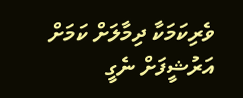ވެރިކަމަކާ ދިމާލަށް ކަމަށް
އަރުޝީފަށް ނެގީ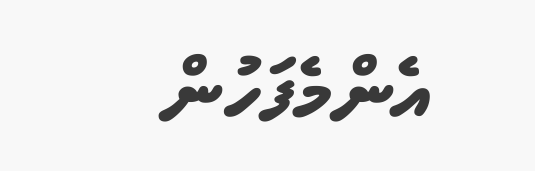އެންމެފަހުން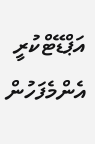އަޕްޑޭޓްކުރީ
އެންމެފަހުން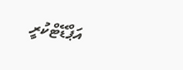އަޕްޑޭޓްކުރީ